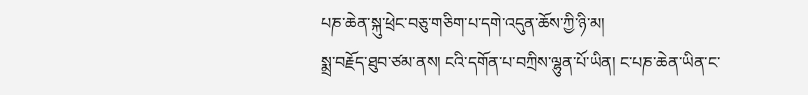པཎ་ཆེན་སྐུ་ཕྲེང་བཅུ་གཅིག་པ་དགེ་འདུན་ཆོས་ཀྱི་ཉི་མ།
སྨྲ་བརྗོད་ཐུབ་ཙམ་ནས། ངའི་དགོན་པ་བཀྲིས་ལྷུན་པོ་ཡིན། ང་པཎ་ཆེན་ཡིན་ང་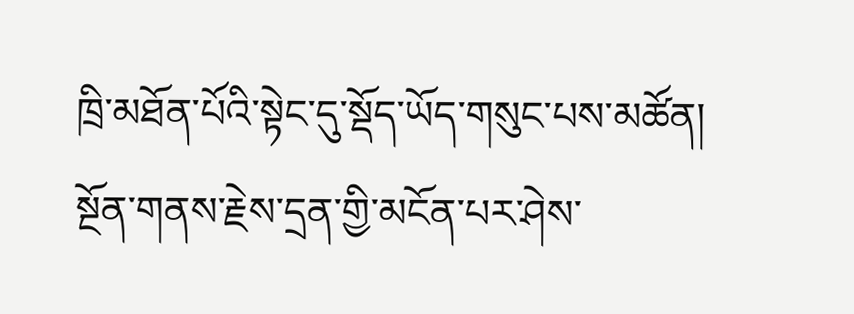ཁྲི་མཐོན་པོའི་སྟེང་དུ་སྡོད་ཡོད་གསུང་པས་མཚོན། སྔོན་གནས་རྗེས་དྲན་གྱི་མངོན་པར་ཤེས་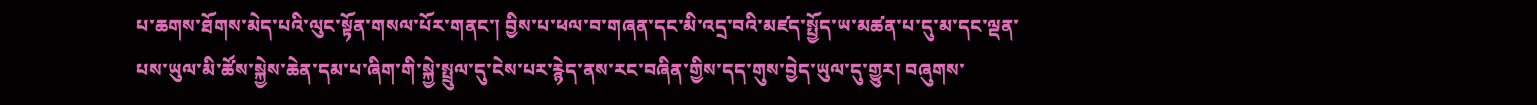པ་ཆགས་ཐོགས་མེད་པའི་ལུང་སྟོན་གསལ་པོར་གནང་། བྱིས་པ་ཕལ་བ་གཞན་དང་མི་འདྲ་བའི་མཛད་སྤྱོད་ཡ་མཚན་པ་དུ་མ་དང་ལྡན་པས་ཡུལ་མི་ཚོས་སྐྱེས་ཆེན་དམ་པ་ཞིག་གི་སྐྱེ་སྤྲུལ་དུ་ངེས་པར་རྙེད་ནས་རང་བཞིན་གྱིས་དད་གུས་བྱེད་ཡུལ་དུ་གྱུར། བཞུགས་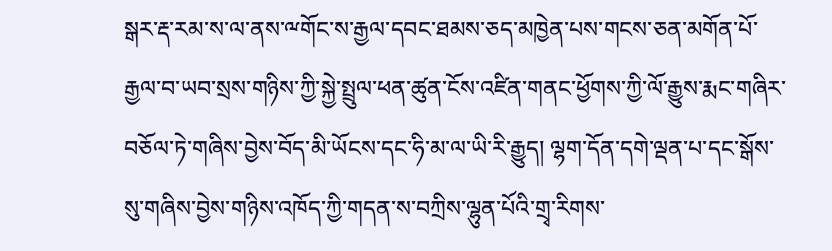སྒར་རྡ་རམ་ས་ལ་ནས་ྋགོང་ས་རྒྱལ་དབང་ཐམས་ཅད་མཁྱེན་པས་གངས་ཅན་མགོན་པོ་རྒྱལ་བ་ཡབ་སྲས་གཉིས་ཀྱི་སྐྱེ་སྤྲུལ་ཕན་ཚུན་ངོས་འཛིན་གནང་ཕྱོགས་ཀྱི་ལོ་རྒྱུས་རྨང་གཞིར་བཅོལ་ཏེ་གཞིས་བྱེས་བོད་མི་ཡོངས་དང་ཧི་མ་ལ་ཡི་རི་རྒྱུད། ལྷག་དོན་དགེ་ལྡན་པ་དང་སྒོས་སུ་གཞིས་བྱེས་གཉིས་འཁོད་ཀྱི་གདན་ས་བཀྲིས་ལྷུན་པོའི་གྲྭ་རིགས་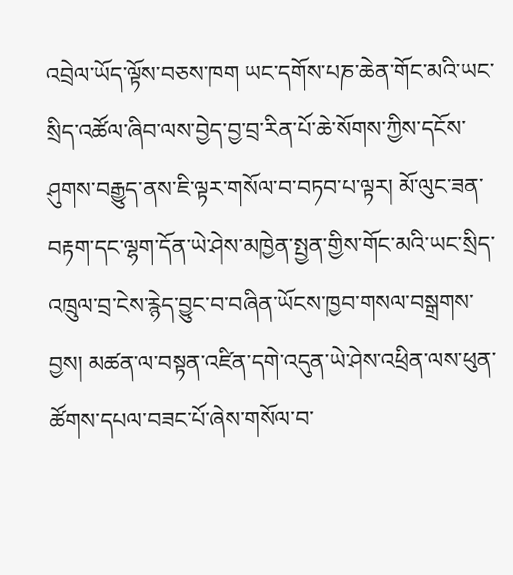འབྲེལ་ཡོད་ལྟོས་བཅས་ཁག ཡང་དགོས་པཎ་ཆེན་གོང་མའི་ཡང་སྲིད་འཚོལ་ཞིབ་ལས་བྱེད་བྱ་བྲ་རིན་པོ་ཆེ་སོགས་ཀྱིས་དངོས་ཤུགས་བརྒྱུད་ནས་ཇི་ལྟར་གསོལ་བ་བཏབ་པ་ལྟར། མོ་ལུང་ཟན་བརྟག་དང་ལྷག་དོན་ཡེ་ཤེས་མཁྱེན་སྤྱན་གྱིས་གོང་མའི་ཡང་སྲིད་འཁྲུལ་བྲ་ངེས་རྙེད་བྱུང་བ་བཞིན་ཡོངས་ཁྱབ་གསལ་བསྒྲགས་བྱས། མཚན་ལ་བསྟན་འཛིན་དགེ་འདུན་ཡེ་ཤེས་འཕྲིན་ལས་ཕུན་ཚོགས་དཔལ་བཟང་པོ་ཞེས་གསོལ་བ་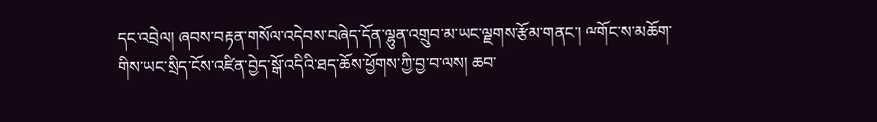དང་འབྲེལ། ཞབས་བརྟན་གསོལ་འདེབས་བཞེད་དོན་ལྷུན་འགྲུབ་མ་ཡང་ལྗགས་རྩོམ་གནང་། ྋགོང་ས་མཆོག་གིས་ཡང་སྲིད་ངོས་འཛིན་བྱེད་སྒོ་འདིའི་ཐད་ཆོས་ཕྱོགས་ཀྱི་བྱ་བ་ལས། ཆབ་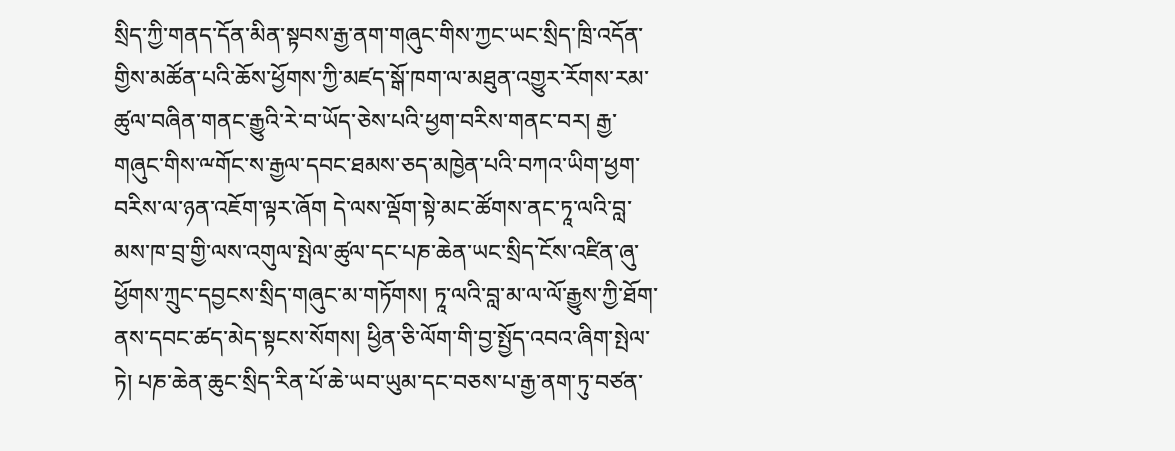སྲིད་ཀྱི་གནད་དོན་མིན་སྟབས་རྒྱ་ནག་གཞུང་གིས་ཀྱང་ཡང་སྲིད་ཁྲི་འདོན་གྱིས་མཚོན་པའི་ཆོས་ཕྱོགས་ཀྱི་མཛད་སྒོ་ཁག་ལ་མཐུན་འགྱུར་རོགས་རམ་ཚུལ་བཞིན་གནང་རྒྱུའི་རེ་བ་ཡོད་ཅེས་པའི་ཕྱག་བརིས་གནང་བར། རྒྱ་གཞུང་གིས་ྋགོང་ས་རྒྱལ་དབང་ཐམས་ཅད་མཁྱེན་པའི་བཀའ་ཡིག་ཕྱག་བརིས་ལ་ཉན་འཇོག་ལྟར་ཞོག དེ་ལས་ལྡོག་སྟེ་མང་ཚོགས་ནང་ཏཱ་ལའི་བླ་མས་ཁ་བྲ་གྱི་ལས་འགུལ་སྤེལ་ཚུལ་དང་པཎ་ཆེན་ཡང་སྲིད་ངོས་འཛིན་ཞུ་ཕྱོགས་ཀྲུང་དབྱངས་སྲིད་གཞུང་མ་གཏོགས། ཏཱ་ལའི་བླ་མ་ལ་ལོ་རྒྱུས་ཀྱི་ཐོག་ནས་དབང་ཚད་མེད་སྟངས་སོགས། ཕྱིན་ཅི་ལོག་གི་བྱ་སྤྱོད་འབའ་ཞིག་སྤེལ་ཏེ། པཎ་ཆེན་ཆུང་སྲིད་རིན་པོ་ཆེ་ཡབ་ཡུམ་དང་བཅས་པ་རྒྱ་ནག་ཏུ་བཙན་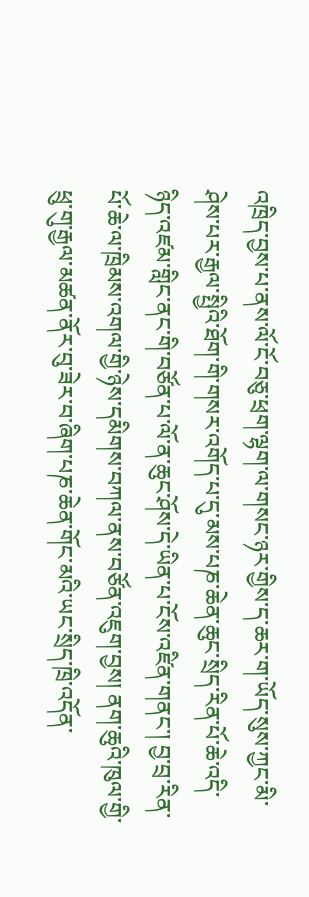འཁྲིད་བྱས་པ་ནས་ལོ་ངོ་བཅུ་ཕྲག་ལྷག་ལ་གསང་ཉར་གྱིས་ད་ཆར་ག་ཡོད་སུས་ཀྱང་མི་ཤེས་པར་རྒྱལ་སྤྱིའི་ཐོག་གི་གསར་འགོད་པ་དུ་མས་པཎ་ཆེན་ཆུང་སྲིད་རིན་པོ་ཆེ་འདི་ཉིད་འཛམ་གླིང་ནང་གི་བཙོན་པ་ལོ་ན་ཆུང་ཤོས་དེ་ཡིན་པ་ངོས་འཛིན་གནང་། བྱ་བྲ་རིན་པོ་ཆེ་ལ་ཁྲིམས་འགལ་གྱི་ཉེས་དམིགས་བཀལ་ནས་བཙོན་འཇུག་བྱས། ནག་ཆུའི་ཁུལ་གྱི་ཕྲུ་གུ་རྒྱལ་མཚན་ནོར་བུ་ཟེར་བ་ཞིག་པཎ་ཆེན་གོང་མའི་ཡང་སྲིད་ཁྲི་འདོན་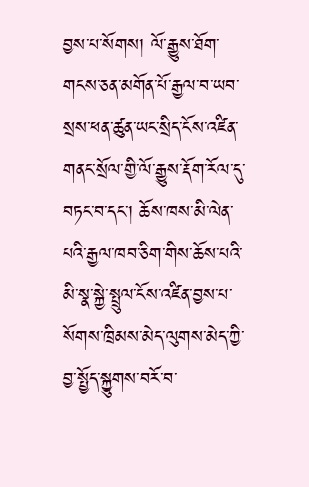བྱས་པ་སོགས། ལོ་རྒྱུས་ཐོག་གངས་ཅན་མགོན་པོ་རྒྱལ་བ་ཡབ་སྲས་ཕན་ཚུན་ཡང་སྲིད་ངོས་འཛིན་གནང་སྲོལ་གྱི་ལོ་རྒྱུས་རྡོག་རོལ་དུ་བཏང་བ་དང་། ཆོས་ཁས་མི་ལེན་པའི་རྒྱལ་ཁབ་ཅིག་གིས་ཆོས་པའི་མི་སྣ་སྐྱེ་སྤྲུལ་ངོས་འཛིན་བྱས་པ་སོགས་ཁྲིམས་མེད་ལུགས་མེད་ཀྱི་བྱ་སྤྱོད་སྐྱུགས་བརོ་བ་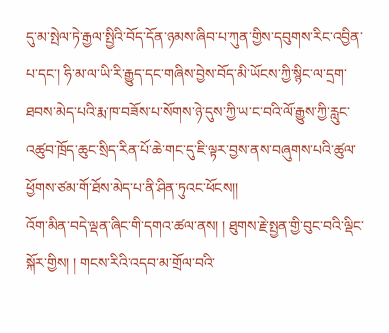དུ་མ་སྤེལ་ཏེ་རྒྱལ་སྤྱིའི་བོད་དོན་ཉམས་ཞིབ་པ་ཀུན་གྱིས་དབུགས་རིང་འབྱིན་པ་དང་། ཧི་མ་ལ་ཡི་རི་རྒྱུད་དང་གཞིས་བྱེས་བོད་མི་ཡོངས་ཀྱི་སྙིང་ལ་དྲག་ཐབས་མེད་པའི་རྨ་ཁ་བཟོས་པ་སོགས་ཉེ་དུས་ཀྱི་ཡ་ང་བའི་ལོ་རྒྱུས་ཀྱི་རླུང་འཚུབ་ཁྲོད་ཆུང་སྲིད་རིན་པོ་ཆེ་གང་དུ་ཇི་ལྟར་བྱས་ནས་བཞུགས་པའི་ཚུལ་ཕྱོགས་ཙམ་གོ་ཐོས་མེད་པ་ནི་ཤིན་ཏུའང་ཕོངས།།
འོག་མིན་བདེ་ལྡན་ཞིང་གི་དགའ་ཚལ་ནས། ། ཐུགས་རྗེ་སྤྱན་གྱི་བུང་བའི་ལྡིང་སྐོར་གྱིས། ། གངས་རིའི་འདབ་མ་གྲོལ་བའི་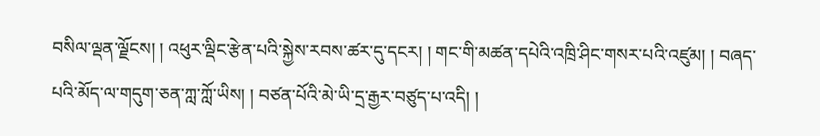བསིལ་ལྡན་ལྗོངས། ། འཕུར་ལྡིང་རྩེན་པའི་སྐྱེས་རབས་ཚར་དུ་དངར། ། གང་གི་མཚན་དཔེའི་འཁྲི་ཤིང་གསར་པའི་འཛུམ། ། བཞད་པའི་མོད་ལ་གདུག་ཅན་ཀླ་ཀློ་ཡིས། ། བཙན་པོའི་མེ་ཡི་དྲ་རྒྱར་བཙུད་པ་འདི། །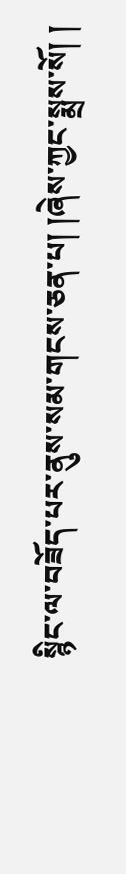སྙིང་ལ་བཟོད་པར་ནུས་སམ་གངས་ཅན་པ། །ཞེས་ཀྱང་སྨྲས་སོ། །